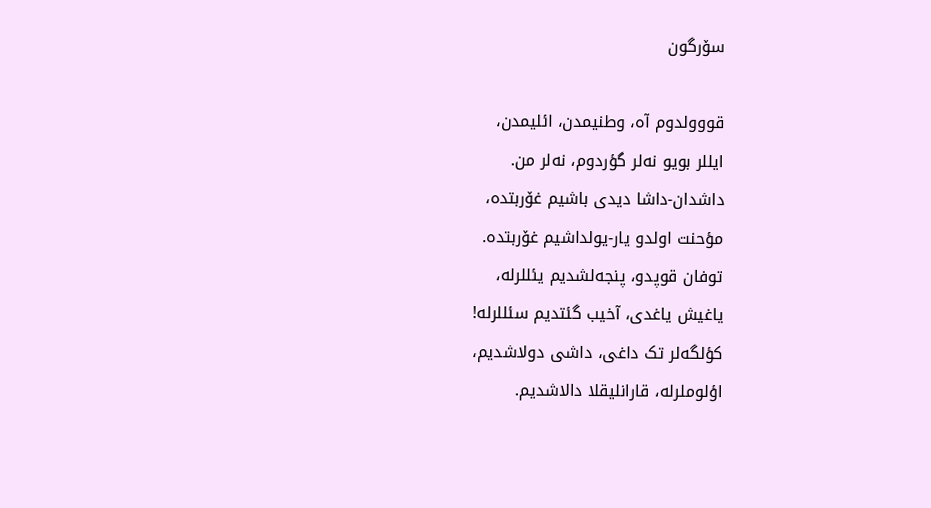سۆرگون

قووولدوم آه، وطنیمدن، ائلیمدن،
ایللر بویو نه‌لر گؤردوم، نه‌لر من.
داشدان-داشا دیدی باشیم غۆربتده،
مؤحنت اولدو یار-یولداشیم غۆربتده.
توفان قوپدو، پنجه‌لشدیم یئللرله،
یاغیش یاغدی، آخیب گئتدیم سئللرله!
کؤلگه‌لر تک داغی، داشی دولاشدیم،
اؤلوملرله، قارانلیقلا دالاشدیم.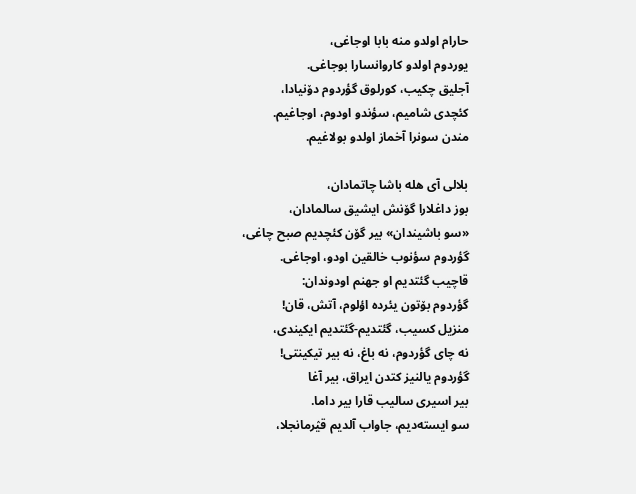حارام اولدو منه بابا اوجاغی،
یوردوم اولدو کاروانسارا بوجاغی.
آجلیق چکیب، کورلوق گؤردوم دۆنیادا،
کئچدی شامیم، سؤندو اودوم، اوجاغیم.
مندن سونرا آخماز اولدو بولاغیم.

بلالی آی هله باشا چاتمادان،
بوز داغلارا گۆنش ایشیق سالمادان،
«سو باشیندان» بیر گۆن کئچدیم صبح چاغی،
گؤردوم سؤنوب خالقین اودو، اوجاغی.
قاچیب گئتدیم او جهنم اودوندان:
گؤردوم بۆتون یئرده اؤلوم، آتش، قان!
منزیل کسیب، گئتدیم-گئتدیم ایکیندی،
نه چای گؤردوم، نه باغ، نه بیر تیکینتی!
گؤردوم یالنیز کتدن ایراق، بیر آغا
بیر اسیری سالیب قارا بیر داما.
سو ایسته‌دیم، جاواب آلدیم قؽرمانجلا،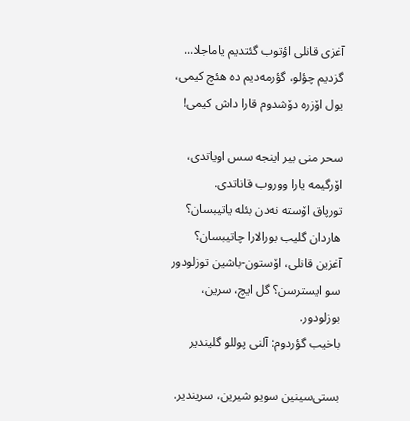آغزی قانلی اؤتوب گئتدیم یاماجلا...
گزدیم چؤلو، گؤرمه‌دیم ده هئچ کیمی،
یول اۆزره دۆشدوم قارا داش کیمی!

سحر منی بیر اینجه سس اویاتدی،
اۆرگیمه یارا ووروب قاناتدی.
تورپاق اۆسته نه‌دن بئله یاتیبسان؟
هاردان گلیب بورالارا چاتیبسان؟
آغزین قانلی، اۆستون-باشین توزلودور
سو ایسترسن؟ گل ایچ، سرین، بوزلودور.
باخیب گؤردوم: آلنی پوللو گلیندیر

بستی‌سینین سویو شیرین، سریندیر.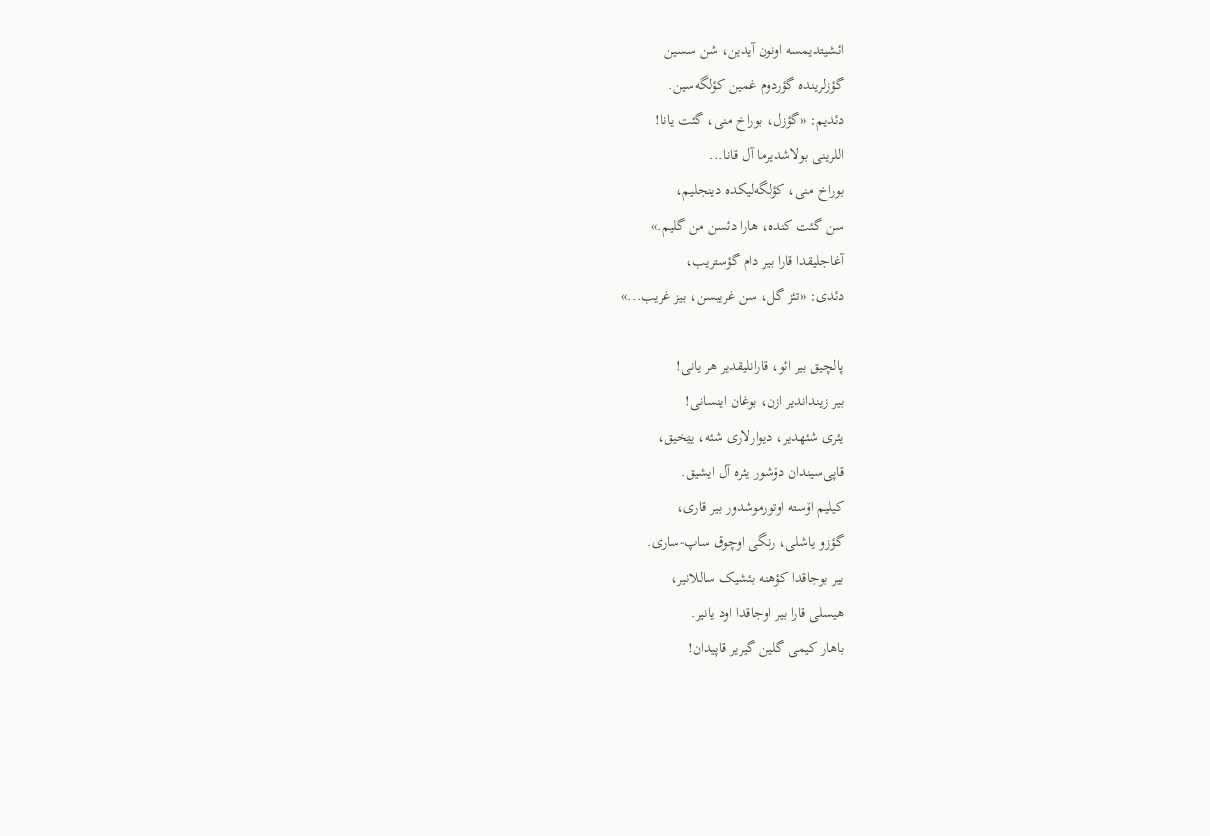ائشیتدیمسه اونون آیدین، شن سسین
گؤزلرینده گؤردوم غمین کؤلگه‌سین.
دئدیم: «گؤزل، بوراخ منی، گئت یانا!
اللرینی بولاشدیرما آل قانا...
بوراخ منی، کؤلگه‌لیکده دینجلیم،
سن گئت کنده، هارا دئسن من گلیم.»
آغاجلیقدا قارا بیر دام گؤستریب،
دئدی: «تئز گل، سن غریبسن، بیز غریب...»

پالچیق بیر ائو، قارانلیقدیر هر یانی!
بیر زینداندیر ازن، بوغان اینسانی!
یئری شئهدیر، دیوارلاری شئه، یؽخیق،
قاپی‌سیندان دۆشور یئره آل ایشیق.
کیلیم اۆسته اوتورموشدور بیر قاری،
گؤزو یاشلی، رنگی اوچوق ساپ-ساری.
بیر بوجاقدا کؤهنه بئشیک ساللانیر،
هیسلی قارا بیر اوجاقدا اود یانیر.
باهار کیمی گلین گیریر قاپیدان!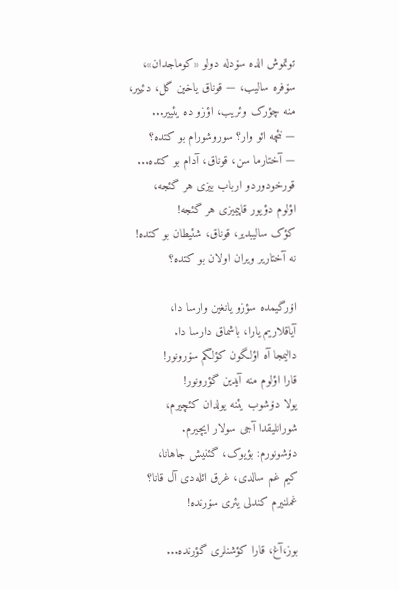توتموش الده سۆدله دولو «کوماجدان»،
سۆفره سالیب، — قوناق یاخین گل، دئییر،
منه چؤرک وئریب، اؤزو ده یئییر...
— نئچه ائو وار؟ سوروشورام بو کتده؟
— آختارما سن، قوناق، آدام بو کتده...
قورخودوردو ارباب بیزی هر گئجه،
اؤلوم دؤیور قاپیمیزی هر گئجه!
کؤک سالیبدیر، قوناق، شئیطان بو کتده!
نه آختاریر ویران اولان بو کتده؟

اۆرگیمده سؤزو یانغین وارسا دا،
آیاقلاریم یارا، باشماق دارسا دا.
دالیمجا آه اؤلگون کؤلگم سۆرونور!
قارا اؤلوم منه آیدین گؤرونور!
یولا دۆشوب یئنه یولدان کئچیرم،
شورانلیقدا آجی سولار ایچیرم.
دۆشونورم: بؤیوک، گئنیش جاهانا،
کیم غم سالدی، غرق ائله‌دی آل قانا؟
غملنیرم کندلی یئری سۆرنده!

بوز،آغ، قارا کؤشنلری گؤرنده...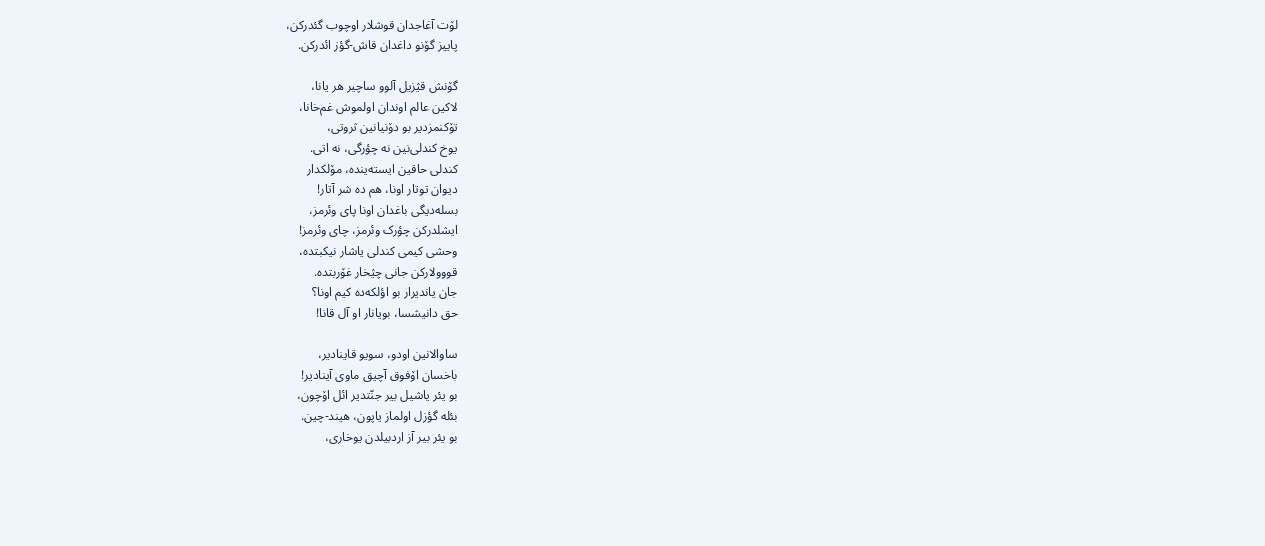لۆت آغاجدان قوشلار اوچوب گئدرکن،
پاییز گۆنو داغدان قاش-گؤز ائدرکن.

گۆنش قؽزیل آلوو ساچیر هر یانا،
لاکین عالم اوندان اولموش غم‌خانا،
تۆکنمزدیر بو دۆنیانین ثروتی،
یوخ کندلی‌نین نه چؤرگی، نه اتی.
کندلی حاقین ایسته‌ینده، مۆلکدار
دیوان توتار اونا، هم ده شر آتار!
بسله‌دیگی باغدان اونا پای وئرمز،
ایشلدرکن چؤرک وئرمز، چای وئرمز!
وحشی کیمی کندلی یاشار نیکبتده،
قووولارکن جانی چؽخار غۆربتده.
جان یاندیرار بو اؤلکه‌ده کیم اونا؟
حق دانیشسا، بویانار او آل قانا!

ساوالانین اودو، سویو قاینادیر،
باخسان اۆفوق آچیق ماوی آینادیر!
بو یئر یاشیل بیر جنّتدیر ائل اۆچون،
بئله گؤزل اولماز یاپون، هیند-چین.
بو یئر بیر آز اردبیلدن یوخاری،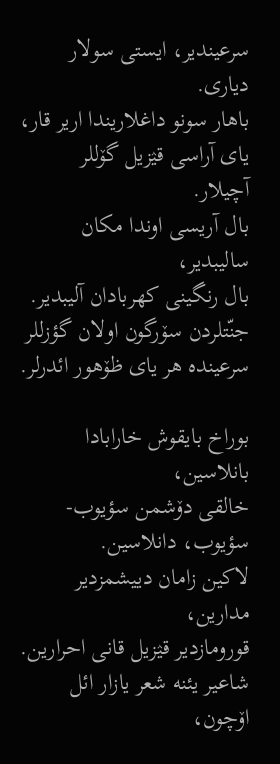سرعیندیر، ایستی سولار دیاری.
باهار سونو داغلاریندا اریر قار،
یای آراسی قؽزیل گۆللر آچیلار.
بال آریسی اوندا مکان سالیبدیر،
بال رنگینی کهربادان آلیبدیر.
جنّتلردن سۆرگون اولان گؤزللر
سرعینده هر یای ظۆهور ائدرلر.

بوراخ بایقوش خارابادا بانلاسین،
خالقی دۆشمن سؤیوب-سؤیوب، دانلاسین.
لاکین زامان دییشمزدیر مدارین،
قورومازدیر قؽزیل قانی احرارین.
شاعیر یئنه شعر یازار ائل اۆچون،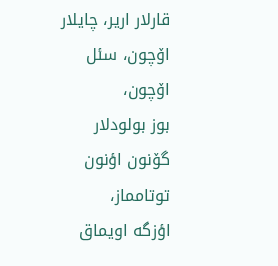قارلار اریر، چایلار اۆچون، سئل اۆچون،
بوز بولودلار گۆنون اؤنون توتامماز،
اؤزگه اویماق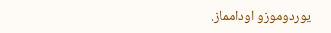یوردوموزو اودامماز.